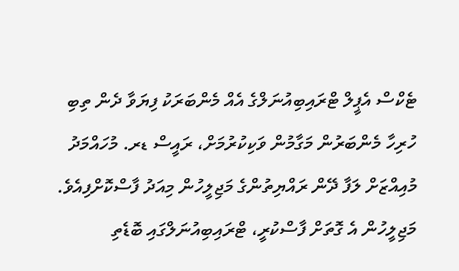ޓެކްސް އެޕީލް ޓްރައިބިއުނަލްގެ އެއް މެންބަރަކު ފިޔަވާ ދެން ތިބި ހުރިހާ މެންބަރުން މަގާމުން ވަކިކުރުމަށް، ރައީސް ޑރ. މުހައްމަދު މުއިއްޒަށް ލަފާ ދޭން ރައްޔިތުންގެ މަޖިލީހުން މިއަދު ފާސްކޮށްފިއެވެ.
މަޖިލީހުން އެ ގޮތަށް ފާސްކުރީ، ޓްރައިބިއުނަލްގައި ބޮޑެތި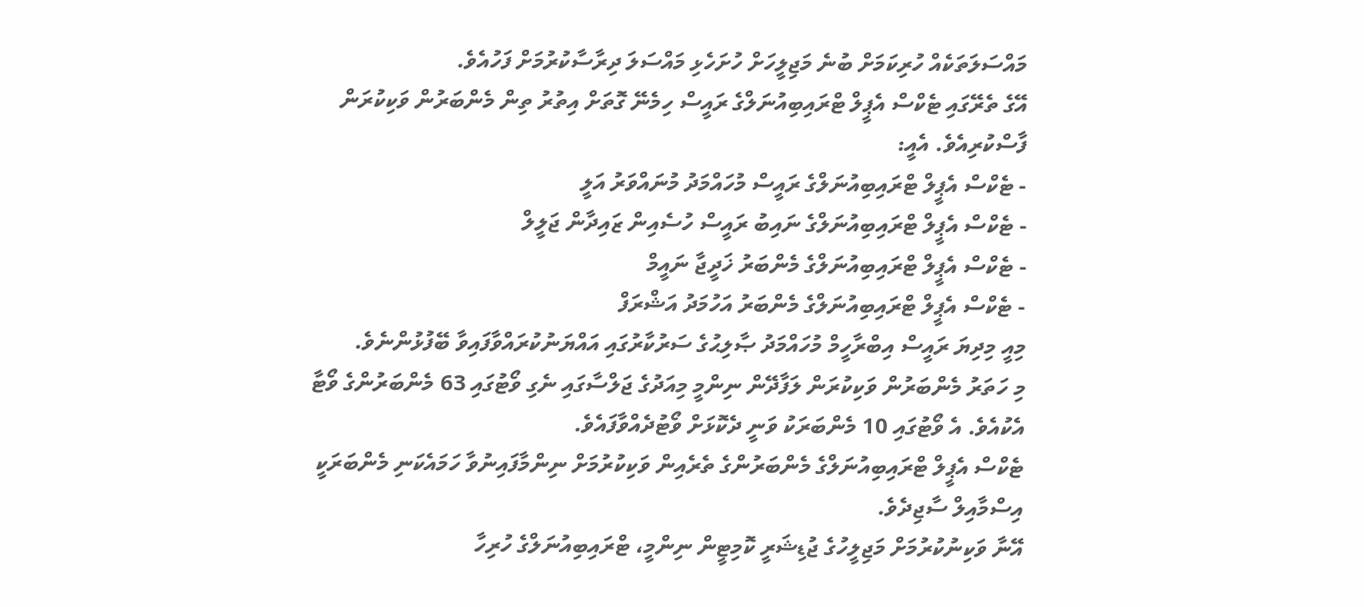މައްސަލަތަކެއް ހުރިކަމަށް ބުނެ މަޖިލީހަށް ހުށަހެޅި މައްސަލަ ދިރާސާކުރުމަށް ފަހުއެވެ.
އޭގެ ތެރޭގައި ޓެކްސް އެޕީލް ޓްރައިބިއުނަލްގެ ރައީސް ހިމެނޭ ގޮތަށް އިތުރު ތިން މެންބަރުން ވަކިކުރަން ފާސްކުރިއެވެ. އެއީ:
- ޓެކްސް އެޕީލް ޓްރައިބިއުނަލްގެ ރައީސް މުހައްމަދު މުނައްވަރު އަލީ
- ޓެކްސް އެޕީލް ޓްރައިބިއުނަލްގެ ނައިބު ރައީސް ހުސެއިން ޒައިދާން ޖަލީލް
- ޓެކްސް އެޕީލް ޓްރައިބިއުނަލްގެ މެންބަރު ޚަދީޖާ ނައީމް
- ޓެކްސް އެޕީލް ޓްރައިބިއުނަލްގެ މެންބަރު އަހުމަދު އަޝްރަފް
މިއީ މިދިޔަ ރައީސް އިބްރާހީމް މުހައްމަދު ޞާލިޙުގެ ސަރުކާރުގައި އައްޔަނުކުރައްވާފައިވާ ބޭފުޅުންނެވެ.
މި ހަތަރު މެންބަރުން ވަކިކުރަން ލަފާދޭން ނިންމީ މިއަދުގެ ޖަލްސާގައި ނެގި ވޯޓުގައި 63 މެންބަރުންގެ ވޯޓާ އެކުއެވެ. އެ ވޯޓުގައި 10 މެންބަރަކު ވަނީ ދެކޮޅަށް ވޯޓުދެއްވާފައެވެ.
ޓެކްސް އެޕީލް ޓްރައިބިއުނަލްގެ މެންބަރުންގެ ތެރެއިން ވަކިކުރުމަށް ނިންމާފައިނުވާ ހަމައެކަނި މެންބަރަކީ އިސްމާއިލް ސާޖިދެވެ.
އޭނާ ވަކިނުކުރުމަށް މަޖިލީހުގެ ޖުޑިޝަރީ ކޮމިޓީން ނިންމީ، ޓްރައިބިއުނަލްގެ ހުރިހާ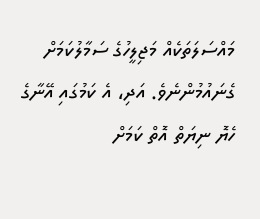މައްސަލަތަކެއް މަޖިލީހުގެ ސަމާލުކަމަށް ގެނައުމުންނެވެ. އަދި، އެ ކަމުގައި އޭނާގެ ހެޔޮ ނިޔަތް އޮތް ކަމަށް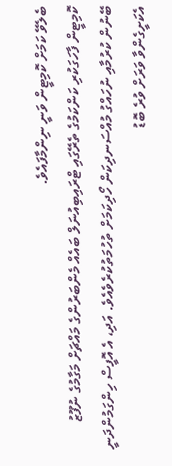ބެލެވޭ ކަމަށް ކޮމިޓީން ވަނީ ނިންމާފައެވެ.
ކޮމިޓީން ފާހަގަކުރި ކަންކަމުގެ ތެރޭގައި ޓްރައިބިއުނަލް ބައެއް މެންބަރުންގެ މައްޗަށް މަގާމުގެ ނުފޫޒު ބޭނުން ކުރުމާއި ނުހައްގު މުއްސަނދިކަން ހޯދިކަމަށް ތުހުމަތުކުރެވެއެވެ. އަދި، އެ އޮފީސް ހިންގަމުންދަނީ އެކަށީގެންވާ ވަރަށް ވުރެ ބޮޑު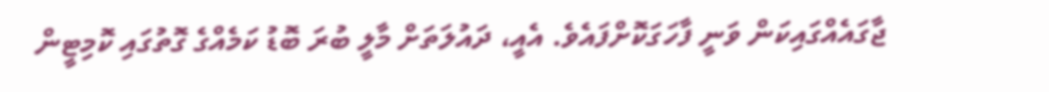ޖާގައެއްގައިކަން ވަނީ ފާހަގަކޮށްފައެވެ. އެއީ، ދައުލަތަށް މާލީ ބުރަ ބޮޑު ކަމެއްގެ ގޮތުގައި ކޮމިޓީން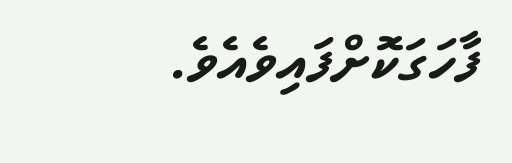ފާހަގަކޮށްފައިވެއެވެ.